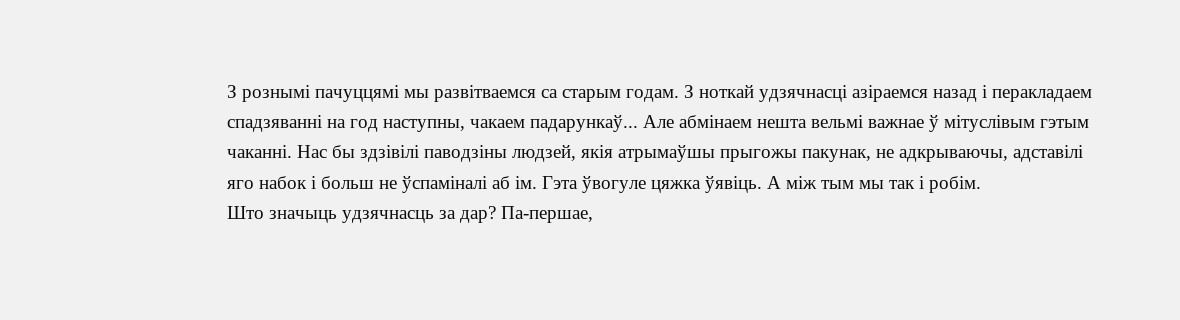З рознымі пачуццямі мы развітваемся са старым годам. З ноткай удзячнасці азіраемся назад і перакладаем спадзяванні на год наступны, чакаем падарункаў... Але абмінаем нешта вельмі важнае ў мітуслівым гэтым чаканні. Нас бы здзівілі паводзіны людзей, якія атрымаўшы прыгожы пакунак, не адкрываючы, адставілі яго набок і больш не ўспаміналі аб ім. Гэта ўвогуле цяжка ўявіць. А між тым мы так і робім.
Што значыць удзячнасць за дар? Па-першае,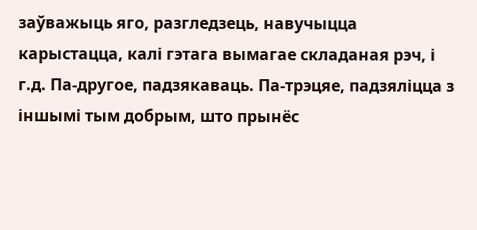заўважыць яго, разгледзець, навучыцца карыстацца, калі гэтага вымагае складаная рэч, і г.д. Па-другое, падзякаваць. Па-трэцяе, падзяліцца з іншымі тым добрым, што прынёс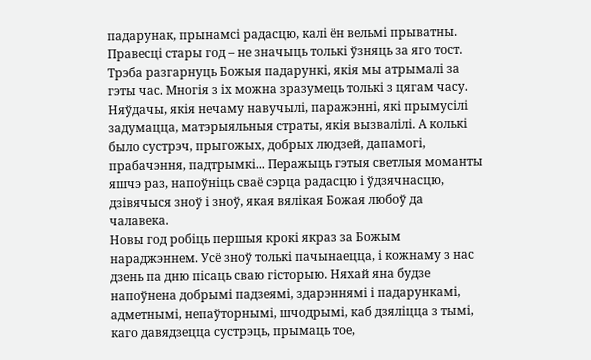падарунак, прынамсі радасцю, калі ён вельмі прыватны.
Правесці стары год – не значыць толькі ўзняць за яго тост. Трэба разгарнуць Божыя падарункі, якія мы атрымалі за гэты час. Многія з іх можна зразумець толькі з цягам часу. Няўдачы, якія нечаму навучылі, паражэнні, які прымусілі задумацца, матэрыяльныя страты, якія вызвалілі. А колькі было сустрэч, прыгожых, добрых людзей, дапамогі, прабачэння, падтрымкі... Перажыць гэтыя светлыя моманты яшчэ раз, напоўніць сваё сэрца радасцю і ўдзячнасцю, дзівячыся зноў і зноў, якая вялікая Божая любоў да чалавека.
Новы год робіць першыя крокі якраз за Божым нараджэннем. Усё зноў толькі пачынаецца, і кожнаму з нас дзень па дню пісаць сваю гісторыю. Няхай яна будзе напоўнена добрымі падзеямі, здарэннямі і падарункамі, адметнымі, непаўторнымі, шчодрымі, каб дзяліцца з тымі, каго давядзецца сустрэць, прымаць тое,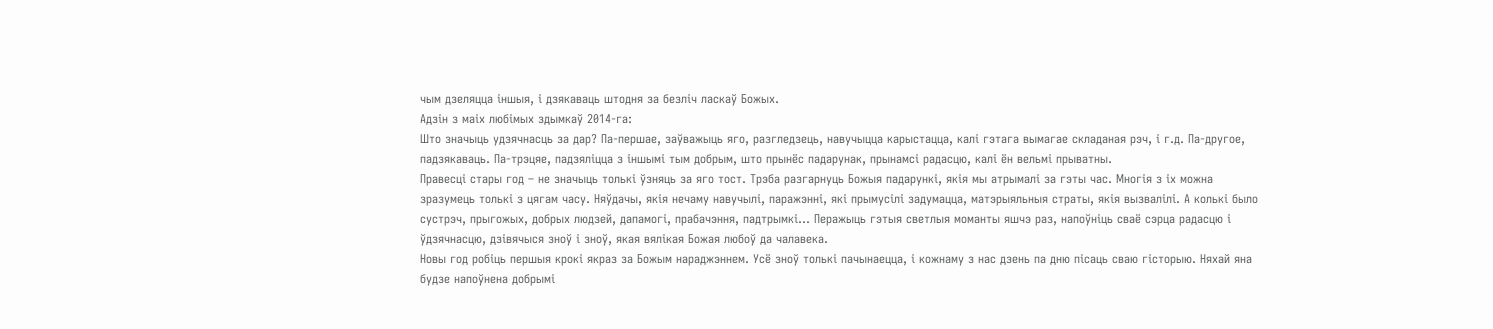чым дзеляцца іншыя, і дзякаваць штодня за безліч ласкаў Божых.
Адзін з маіх любімых здымкаў 2014-га:
Што значыць удзячнасць за дар? Па-першае, заўважыць яго, разгледзець, навучыцца карыстацца, калі гэтага вымагае складаная рэч, і г.д. Па-другое, падзякаваць. Па-трэцяе, падзяліцца з іншымі тым добрым, што прынёс падарунак, прынамсі радасцю, калі ён вельмі прыватны.
Правесці стары год – не значыць толькі ўзняць за яго тост. Трэба разгарнуць Божыя падарункі, якія мы атрымалі за гэты час. Многія з іх можна зразумець толькі з цягам часу. Няўдачы, якія нечаму навучылі, паражэнні, які прымусілі задумацца, матэрыяльныя страты, якія вызвалілі. А колькі было сустрэч, прыгожых, добрых людзей, дапамогі, прабачэння, падтрымкі... Перажыць гэтыя светлыя моманты яшчэ раз, напоўніць сваё сэрца радасцю і ўдзячнасцю, дзівячыся зноў і зноў, якая вялікая Божая любоў да чалавека.
Новы год робіць першыя крокі якраз за Божым нараджэннем. Усё зноў толькі пачынаецца, і кожнаму з нас дзень па дню пісаць сваю гісторыю. Няхай яна будзе напоўнена добрымі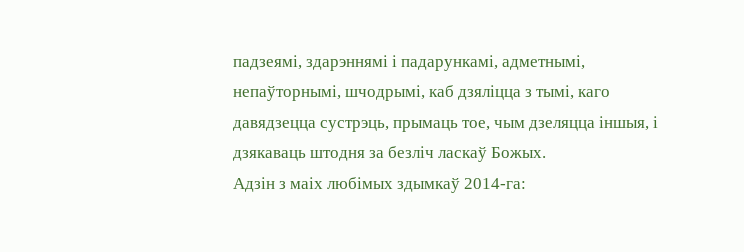падзеямі, здарэннямі і падарункамі, адметнымі, непаўторнымі, шчодрымі, каб дзяліцца з тымі, каго давядзецца сустрэць, прымаць тое, чым дзеляцца іншыя, і дзякаваць штодня за безліч ласкаў Божых.
Адзін з маіх любімых здымкаў 2014-га: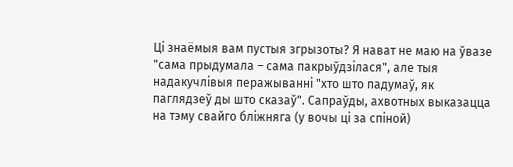Ці знаёмыя вам пустыя згрызоты? Я нават не маю на ўвазе "сама прыдумала – сама пакрыўдзілася", але тыя надакучлівыя перажыванні "хто што падумаў, як паглядзеў ды што сказаў". Сапраўды, ахвотных выказацца на тэму свайго бліжняга (у вочы ці за спіной)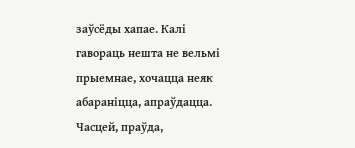заўсёды хапае. Калі гавораць нешта не вельмі прыемнае, хочацца неяк абараніцца, апраўдацца. Часцей, праўда,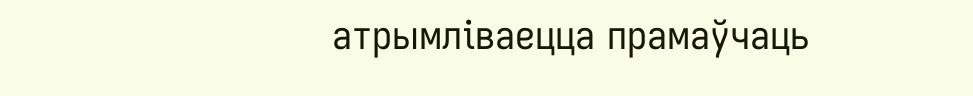атрымліваецца прамаўчаць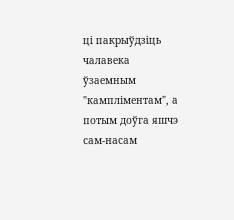ці пакрыўдзіць чалавека ўзаемным "кампліментам", а потым доўга яшчэ сам-насам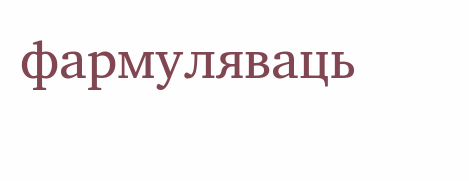фармуляваць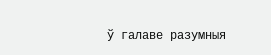ў галаве разумныя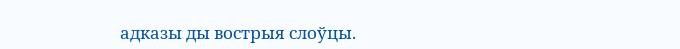адказы ды вострыя слоўцы.